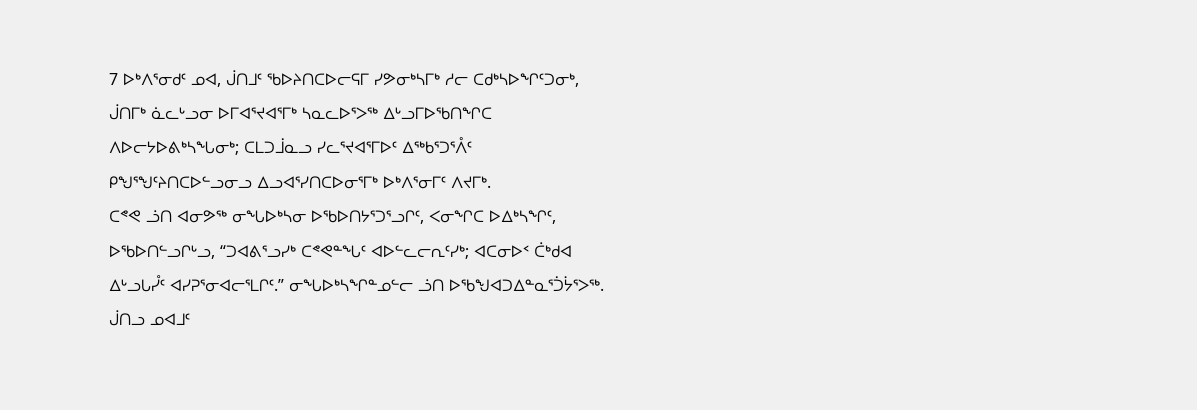7 ᐅᒃᐱᕐᓂᑯᑦ ᓄᐊ, ᒎᑎᒧᑦ ᖃᐅᔨᑎᑕᐅᓕᕋᒥ ᓯᕗᓂᒃᓴᒥᒃ ᓱᓕ ᑕᑯᒃᓴᐅᖏᑦᑐᓂᒃ, ᒎᑎᒥᒃ ᓈᓚᒡᓗᓂ ᐅᒥᐊᕐᔪᐊᕐᒥᒃ ᓴᓇᓚᐅᕐᐳᖅ ᐃᒡᓗᒥᐅᖃᑎᖏᑕ ᐱᐅᓕᔭᐅᕕᒃᓴᖓᓂᒃ; ᑕᒪᑐᒨᓇᓗ ᓯᓚᕐᔪᐊᕐᒥᐅᑦ ᐃᖅᑲᕐᑐᕐᐰᑦ ᑭᖑᕐᖑᑦᔨᑎᑕᐅᓪᓗᓂᓗ ᐃᓗᐊᕐᓯᑎᑕᐅᓂᕐᒥᒃ ᐅᒃᐱᕐᓂᒥᑦ ᐱᔪᒥᒃ.
ᑕᕝᕙ ᓘᑎ ᐊᓂᕗᖅ ᓂᖓᐅᒃᓴᓂ ᐅᖃᐅᑎᔭᕐᑐᕐᓗᒋᑦ, ᐸᓂᖏᑕ ᐅᐃᒃᓴᖏᑦ, ᐅᖃᐅᑎᓪᓗᒋᒡᓗ, “ᑐᐊᕕᕐᓗᓯᒃ ᑕᕝᕙᓐᖓᑦ ᐊᐅᓪᓚᓕᕆᑦᓯᒃ; ᐊᑕᓂᐅᑉ ᑖᒃᑯᐊ ᐃᒡᓗᒐᓮᑦ ᐊᓯᕈᕐᓂᐊᓕᕐᒪᒋᑦ.” ᓂᖓᐅᒃᓴᖏᓐᓄᓪᓕ ᓘᑎ ᐅᖃᖑᐊᑐᐃᓐᓇᕐᑑᔮᕐᐳᖅ.
ᒎᑎᓗ ᓄᐊᒧᑦ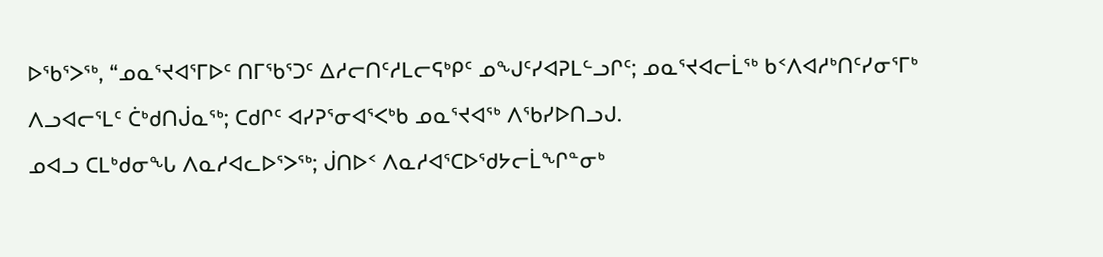ᐅᖃᕐᐳᖅ, “ᓄᓇᕐᔪᐊᕐᒥᐅᑦ ᑎᒥᖃᕐᑐᑦ ᐃᓱᓕᑎᑦᓱᒪᓕᕋᒃᑭᑦ ᓄᖑᑦᓯᐊᕈᒪᓪᓗᒋᑦ; ᓄᓇᕐᔪᐊᓕᒫᖅ ᑲᑉᐱᐊᓱᒃᑎᑦᓯᓂᕐᒥᒃ ᐱᓗᐊᓕᕐᒪᑦ ᑖᒃᑯᑎᒎᓇᖅ; ᑕᑯᒋᑦ ᐊᓯᕈᕐᓂᐊᕐᐸᒃᑲ ᓄᓇᕐᔪᐊᖅ ᐱᖃᓯᐅᑎᓗᒍ.
ᓄᐊᓗ ᑕᒪᒃᑯᓂᖓ ᐱᓇᓱᐊᓚᐅᕐᐳᖅ; ᒎᑎᐅᑉ ᐱᓇᓱᐊᕐᑕᐅᖁᔭᓕᒫᖏᓐᓂᒃ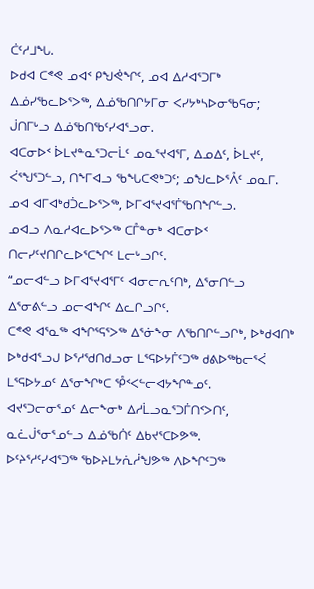ᑖᑦᓱᒧᖓ.
ᐅᑯᐊ ᑕᕝᕙ ᓄᐊᑉ ᑭᖑᕚᖏᑦ, ᓄᐊ ᐃᓱᐊᕐᑐᒥᒃ ᐃᓅᓯᖃᓚᐅᕐᐳᖅ, ᐃᓅᖃᑎᒋᔭᒥᓂ ᐸᓯᔭᒃᓴᐅᓂᖃᕋᓂ; ᒎᑎᒥᒡᓗ ᐃᓅᖃᑎᖃᑦᓯᐊᕐᓗᓂ.
ᐊᑕᓂᐅᑉ ᐆᒪᔪᓐᓇᕐᑐᓕᒫᑦ ᓄᓇᕐᔪᐊᕐᒥ, ᐃᓄᐃᑦ, ᐆᒪᔪᑦ, ᐹᕐᖑᕐᑐᓪᓗ, ᑎᖕᒥᐊᓗ ᖃᖓᑕᕙᒃᑐᑦ; ᓄᖑᓚᐅᕐᐰᑦ ᓄᓇᒥ. ᓄᐊ ᐊᒥᐊᒃᑯᑑᓚᐅᕐᐳᖅ, ᐅᒥᐊᕐᔪᐊᕐᒦᖃᑎᖏᓪᓗ.
ᓄᐊᓗ ᐱᓇᓱᐊᓚᐅᕐᐳᖅ ᑕᒤᓐᓂᒃ ᐊᑕᓂᐅᑉ ᑎᓕᓯᑦᔪᑎᒋᓚᐅᕐᑕᖏᑦ ᒪᓕᒡᓗᒋᑦ.
“ᓄᓕᐊᓪᓗ ᐅᒥᐊᕐᔪᐊᕐᒥᑦ ᐊᓂᓕᕆᑦᑎᒃ, ᐃᕐᓂᑎᓪᓗ ᐃᕐᓂᕕᓪᓗ ᓄᓕᐊᖏᑦ ᐃᓚᒋᓗᒋᑦ.
ᑕᕝᕙ ᐊᕐᓇᖅ ᐊᖏᕐᕋᕐᐳᖅ ᐃᕐᓃᖕᓂ ᐱᖃᑎᒋᓪᓗᒋᒃ, ᐅᒃᑯᐊᑎᒃ ᐅᒃᑯᐊᕐᓗᒍ ᐅᕐᓱᖁᑎᑯᓗᓂ ᒪᕐᕋᐅᔭᒦᑦᑐᖅ ᑯᕕᐅᖅᑲᓕᕐᐹ ᒪᕐᕋᐅᔭᓄᑦ ᐃᕐᓂᖏᒃᑕ ᕾᑉᐸᓪᓕᐊᔭᖏᓐᓄᑦ.
ᐊᔪᕐᑐᓕᓂᕐᓄᑦ ᐃᓕᖕᓂᒃ ᐃᓱᒫᓗᓇᕐᑐᒦᑎᑉᐳᑎᑦ, ᓇᓛᒎᕐᓂᕐᓄᓪᓗ ᐃᓅᖃᑏᑦ ᐃᑲᔪᕐᑕᐅᕗᖅ.
ᐅᑦᔨᕐᓱᑦᓯᐊᕐᑐᖅ ᖃᐅᔨᒪᔭᕇᓲᖑᕗᖅ ᐱᐅᖏᑦᑐᖅ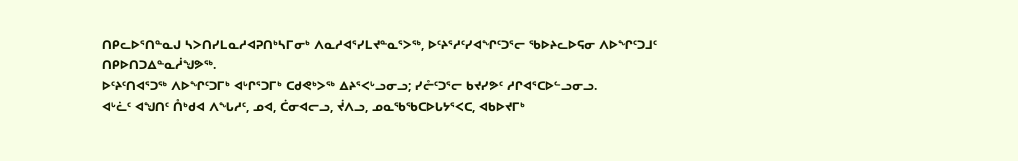ᑎᑭᓚᐅᕐᑎᓐᓇᒍ ᓴᐳᑎᓯᒪᓇᓱᐊᕈᑎᒃᓴᒥᓂᒃ ᐱᓇᓱᐊᕐᓯᒪᔪᓐᓇᕐᐳᖅ, ᐅᑦᔨᕐᓱᑦᓯᐊᖏᑦᑐᕐᓕ ᖃᐅᔨᓚᐅᕋᓂ ᐱᐅᖏᑦᑐᒧᑦ ᑎᑭᐅᑎᑐᐃᓐᓇᓲᖑᕗᖅ.
ᐅᑦᔨᑦᑎᐊᕐᑐᖅ ᐱᐅᖏᑦᑐᒥᒃ ᐊᒡᒋᕐᑐᒥᒃ ᑕᑯᕙᒃᐳᖅ ᐃᔨᕐᐸᒡᓗᓂᓗ; ᓯᓔᑦᑐᕐᓕ ᑲᔪᓯᕗᑦ ᓱᒋᐊᕐᑕᐅᓪᓗᓂᓗ.
ᐊᒡᓛᑦ ᐊᖑᑎᑦ ᑍᒃᑯᐊ ᐱᖓᓱᑦ, ᓄᐊ, ᑖᓂᐊᓕᓗ, ᔫᐱᓗ, ᓄᓇᖃᖃᑕᐅᒐᔭᕐᐸᑕ, ᐊᑲᐅᔪᒥᒃ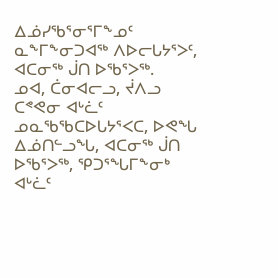ᐃᓅᓯᖃᕐᓂᕐᒥᖕᓄᑦ ᓇᖕᒥᖕᓂᑐᐊᖅ ᐱᐅᓕᒐᔭᕐᐳᑦ, ᐊᑕᓂᖅ ᒎᑎ ᐅᖃᕐᐳᖅ.
ᓄᐊ, ᑖᓂᐊᓕᓗ, ᔫᐱᓗ ᑕᕝᕙᓂ ᐊᒡᓛᑦ ᓄᓇᖃᖃᑕᐅᒐᔭᕐᐸᑕ, ᐅᕙᖓ ᐃᓅᑎᓪᓗᖓ, ᐊᑕᓂᖅ ᒎᑎ ᐅᖃᕐᐳᖅ, ᕿᑐᕐᖓᒥᖕᓂᒃ ᐊᒡᓛᑦ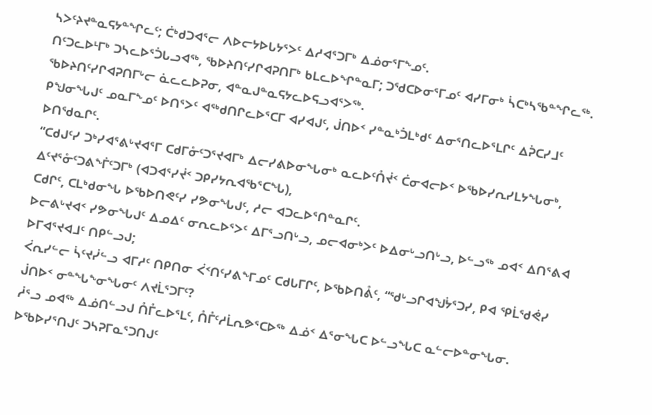ᓴᐳᑦᔨᔪᓐᓇᕋᔭᓐᖏᓚᑦ; ᑖᒃᑯᑐᐊᕐᓕ ᐱᐅᓕᔭᐅᒐᔭᕐᐳᑦ ᐃᓱᐊᕐᑐᒥᒃ ᐃᓅᓂᕐᒥᖕᓄᑦ.
ᑎᑦᑐᓚᐅᒻᒥᒃ ᑐᓴᓚᐅᕐᑑᒐᓗᐊᖅ, ᖃᐅᔨᑎᑦᓯᒋᐊᕈᑎᒥᒃ ᑲᒪᓚᐅᖏᓐᓇᒥ; ᑐᖁᑕᐅᓂᕐᒥᓄᑦ ᐊᓯᒥᓂᒃ ᓵᑕᒃᓴᖃᓐᖏᓚᖅ. ᖃᐅᔨᑎᑦᓯᒋᐊᕈᑎᒥᒡᓕ ᓈᓚᓚᐅᕈᓂ, ᐊᓐᓇᒍᓐᓇᕋᔭᓚᐅᕋᓗᐊᕐᐳᖅ.
ᑭᖑᓂᖓᒍᑦ ᓄᓇᒥᖕᓄᑦ ᐅᑎᕐᐳᑦ ᐊᖅᑯᑎᒋᓚᐅᕐᑕᒥ ᐊᓯᐊᒍᑦ, ᒎᑎᐅᑉ ᓯᓐᓇᒃᑑᒪᒃᑯᑦ ᐃᓂᕐᑎᓚᐅᕐᒪᒋᑦ ᐃᕉᑕᓯᒧᑦ ᐅᑎᖁᓇᒋᑦ.
“ᑕᑯᒍᑦᓯ ᑐᒃᓯᐊᕐᕕᒡᔪᐊᕐᒥ ᑕᑯᒥᓁᑦᑐᕐᔪᐊᒥᒃ ᐃᓕᓯᕕᐅᓂᖓᓂᒃ ᓇᓚᐅᑦᑍᔫᑉ ᑖᓂᐊᓕᐅᑉ ᐅᖃᐅᓯᕆᓯᒪᔭᖓᓂᒃ, ᐃᑦᔪᕐᓁᑦᑐᕕᖕᒦᑦᑐᒥᒃ (ᐊᑐᐊᕐᓯᔫᑉ ᑐᑭᓯᔭᕆᐊᖃᕐᑕᖓ),
ᑕᑯᒋᑦ, ᑕᒪᒃᑯᓂᖓ ᐅᖃᐅᑎᕙᑦᓯ ᓯᕗᓂᖓᒍᑦ, ᓱᓕ ᐊᑐᓚᐅᕐᑎᓐᓇᒋᑦ.
ᐅᓕᕕᒡᔪᐊᑉ ᓯᕗᓂᖓᒍᑦ ᐃᓄᐃᑦ ᓂᕆᓚᐅᕐᐳᑦ ᐃᒥᕐᓗᑎᒡᓗ, ᓄᓕᐊᓂᒃᐳᑦ ᐅᐃᓂᒡᓗᑎᒡᓗ, ᐅᓪᓗᖅ ᓄᐊᑉ ᐃᑎᕐᕕᐊ ᐅᒥᐊᕐᔪᐊᒧᑦ ᑎᑭᓪᓗᒍ;
ᐹᕆᓯᓪᓕ ᓵᑦᔪᓰᓪᓗ ᐊᒥᓱᑦ ᑎᑭᑎᓂ ᐹᑉᑎᑦᓯᕕᖕᒥᓄᑦ ᑕᑯᒐᒥᒋᑦ, ᐅᖃᐅᑎᕔᑦ, “ᖁᒡᓗᒋᐊᖑᔮᕐᑐᓯ, ᑭᐊ ᕿᒫᖁᕚᓯ ᒎᑎᐅᑉ ᓂᓐᖓᖕᓂᖓᓂᑦ ᐱᔪᒫᕐᑐᒥᑦ?
ᓲᕐᓗ ᓄᐊᖅ ᐃᓅᑎᓪᓗᒍ ᑍᒤᓚᐅᕐᒪᑦ, ᑍᒤᑦᓱᒫᕆᕗᕐᑕᐅᖅ ᐃᓅᑉ ᐃᕐᓂᖓᑕ ᐅᓪᓗᖓᑕ ᓇᓪᓕᐅᓐᓂᖓᓂ.
ᐅᖃᐅᓯᕐᑎᒍᑦ ᑐᓴᕈᒥᓇᕐᑐᑎᒍᑦ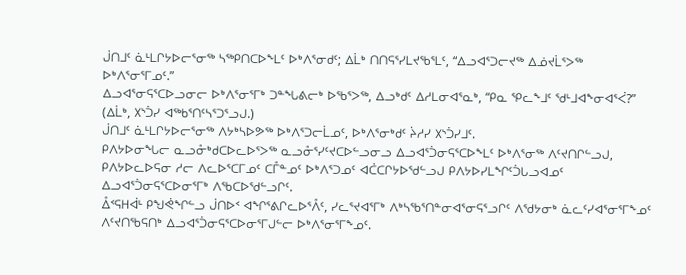ᒎᑎᒧᑦ ᓈᒻᒪᒋᔭᐅᓕᕐᓂᖅ ᓴᖅᑭᑎᑕᐅᖕᒪᑦ ᐅᒃᐱᕐᓂᑯᑦ; ᐃᒫᒃ ᑎᑎᕋᕐᓯᒪᔪᖃᕐᒪᑦ, “ᐃᓗᐊᕐᑐᓕᔪᖅ ᐃᓅᔪᒫᕐᐳᖅ ᐅᒃᐱᕐᓂᕐᒥᓄᑦ.”
ᐃᓗᐊᕐᓂᕋᕐᑕᐅᓗᓂᓕ ᐅᒃᐱᕐᓂᕐᒥᒃ ᑐᓐᖓᕕᓕᒃ ᐅᖃᕐᐳᖅ, ᐃᓗᒃᑯᑦ ᐃᓱᒪᓂᐊᕐᓇᒃ, “ᑭᓇ ᕿᓚᖕᒧᑦ ᖁᒻᒧᐊᖕᓂᐊᕐᐹ?” (ᐃᒫᒃ, ᙭ᔅᑑᓯ ᐊᖅᑲᕐᑎᑦᓴᕐᑐᕐᓗᒍ.)
ᒎᑎᒧᑦ ᓈᒻᒪᒋᔭᐅᓕᕐᓂᖅ ᐱᔭᒃᓴᐅᕗᖅ ᐅᒃᐱᕐᑐᓕᒫᓄᑦ, ᐅᒃᐱᕐᓂᒃᑯᑦ ᔩᓱᓯ ᙭ᔅᑑᓯᒧᑦ.
ᑭᐱᔭᐅᓂᖓᓕ ᓇᓗᓁᒃᑯᑕᐅᓚᐅᕐᐳᖅ ᓇᓗᓁᕐᓯᑦᔪᑕᐅᓪᓗᓂᓗ ᐃᓗᐊᕐᑑᓂᕋᕐᑕᐅᖕᒪᑦ ᐅᒃᐱᕐᓂᖅ ᐱᑦᔪᑎᒋᓪᓗᒍ, ᑭᐱᔭᐅᓚᐅᕋᓂ ᓱᓕ ᐱᓚᐅᕐᑕᒥᓄᑦ ᑕᒤᓐᓄᑦ ᐅᒃᐱᕐᑐᓄᑦ ᐊᑖᑕᒋᔭᐅᖁᓪᓗᒍ ᑭᐱᔭᐅᓯᒪᖏᑦᑑᒐᓗᐊᓄᑦ ᐃᓗᐊᕐᑑᓂᕋᕐᑕᐅᓂᕐᒥᒃ ᐱᖃᑕᐅᖁᓪᓗᒋᑦ.
ᐂᑉᕋᕼᐋᒻ ᑭᖑᕚᖏᓪᓗ ᒎᑎᐅᑉ ᐊᖏᕐᕕᒋᓚᐅᕐᐰᑦ, ᓯᓚᕐᔪᐊᕐᒥᒃ ᐱᒃᓴᖃᕐᑎᓐᓂᐊᕐᓂᕋᕐᓗᒋᑦ ᐱᖁᔭᓂᒃ ᓈᓚᑦᓯᐊᕐᓂᕐᒥᖕᓄᑦ ᐱᑦᔪᑎᖃᕋᑎᒃ ᐃᓗᐊᕐᑑᓂᕋᕐᑕᐅᓂᕐᒥᒍᓪᓕ ᐅᒃᐱᕐᓂᕐᒥᖕᓄᑦ.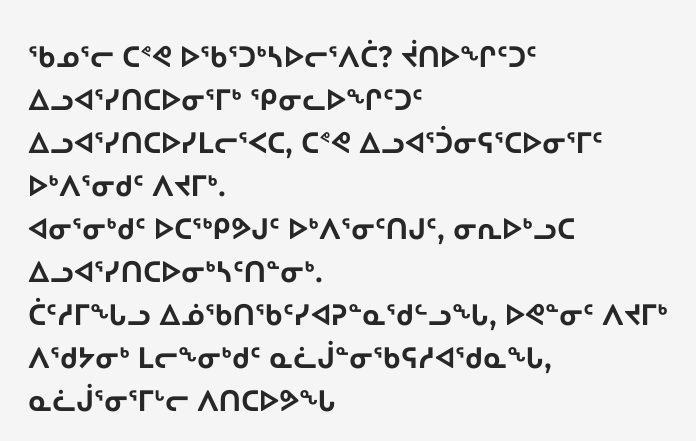ᖃᓄᕐᓕ ᑕᕝᕙ ᐅᖃᕐᑐᒃᓴᐅᓕᕐᐱᑖ? ᔫᑎᐅᖏᑦᑐᑦ ᐃᓗᐊᕐᓯᑎᑕᐅᓂᕐᒥᒃ ᕿᓂᓚᐅᖏᑦᑐᑦ ᐃᓗᐊᕐᓯᑎᑕᐅᓯᒪᓕᕐᐸᑕ, ᑕᕝᕙ ᐃᓗᐊᕐᑑᓂᕋᕐᑕᐅᓂᕐᒥᑦ ᐅᒃᐱᕐᓂᑯᑦ ᐱᔪᒥᒃ.
ᐊᓂᕐᓂᒃᑯᑦ ᐅᑕᖅᑭᕗᒍᑦ ᐅᒃᐱᕐᓂᑦᑎᒍᑦ, ᓂᕆᐅᒃᓗᑕ ᐃᓗᐊᕐᓯᑎᑕᐅᓂᒃᓴᑦᑎᓐᓂᒃ.
ᑖᑦᓱᒥᖓᓗ ᐃᓅᖃᑎᖃᑦᓯᐊᕈᓐᓇᖁᓪᓗᖓ, ᐅᕙᓐᓂᑦ ᐱᔪᒥᒃ ᐱᖁᔭᓂᒃ ᒪᓕᖕᓂᒃᑯᑦ ᓇᓛᒎᓐᓂᖃᕋᓱᐊᖁᓇᖓ, ᓇᓛᒎᕐᓂᕐᒥᒡᓕ ᐱᑎᑕᐅᕗᖓ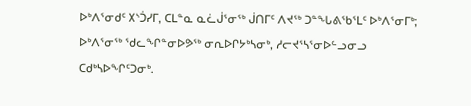ᐅᒃᐱᕐᓂᑯᑦ ᙭ᔅᑑᓯᒥ, ᑕᒪᓐᓇ ᓇᓛᒎᕐᓂᖅ ᒎᑎᒥᑦ ᐱᔪᖅ ᑐᓐᖓᕕᖃᕐᒪᑦ ᐅᒃᐱᕐᓂᒥᒃ;
ᐅᒃᐱᕐᓂᖅ ᖁᓚᖏᓐᓂᐅᕗᖅ ᓂᕆᐅᒋᔭᒃᓴᓂᒃ, ᓱᓕᔪᕐᓴᕐᓂᐅᓪᓗᓂᓗ ᑕᑯᒃᓴᐅᖏᑦᑐᓂᒃ.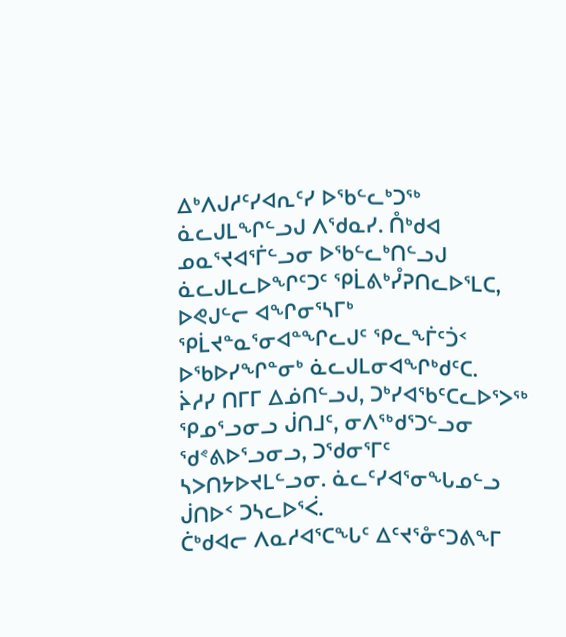ᐃᒃᐱᒍᓱᑦᓯᐊᕆᑦᓯ ᐅᖃᓪᓚᒃᑐᖅ ᓈᓚᒍᒪᖏᓪᓗᒍ ᐱᖁᓇᓯ. ᑍᒃᑯᐊ ᓄᓇᕐᔪᐊᕐᒦᓪᓗᓂ ᐅᖃᓪᓚᒃᑎᓪᓗᒍ ᓈᓚᒍᒪᓚᐅᖏᑦᑐᑦ ᕿᒫᕕᒃᓮᕈᑎᓚᐅᕐᒪᑕ, ᐅᕙᒍᓪᓕ ᐊᖏᓂᕐᓴᒥᒃ ᕿᒫᔪᓐᓇᕐᓂᐊᓐᖏᓚᒍᑦ ᕿᓚᖕᒦᑦᑑᑉ ᐅᖃᐅᓯᖏᓐᓂᒃ ᓈᓚᒍᒪᓂᐊᖏᒃᑯᑦᑕ.
ᔩᓱᓯ ᑎᒥᒥ ᐃᓅᑎᓪᓗᒍ, ᑐᒃᓯᐊᖃᑦᑕᓚᐅᕐᐳᖅ ᕿᓄᕐᓗᓂᓗ ᒎᑎᒧᑦ, ᓂᐱᖅᑯᕐᑐᓪᓗᓂ ᖁᕝᕕᐅᕐᓗᓂᓗ, ᑐᖁᓂᕐᒥᑦ ᓴᐳᑎᔭᐅᔪᒪᓪᓗᓂ. ᓈᓚᑦᓯᐊᕐᓂᖓᓄᓪᓗ ᒎᑎᐅᑉ ᑐᓴᓚᐅᕐᐹ.
ᑖᒃᑯᐊᓕ ᐱᓇᓱᐊᕐᑕᖓᑦ ᐃᑦᔪᕐᓁᑦᑐᕕᖕᒥ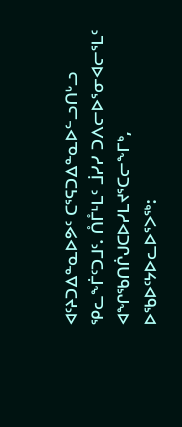ᐊᑦᔨᑐᐃᓐᓇᐅᕗᑦ ᑕᕐᕋᑐᐃᓐᓇᐅᓪᓗᑎᒡᓗ ᕿᓚᖕᒦᑦᑐᒧᑦ. ᑍᒤᒻᒪᑦ ᒨᓯᓯ ᑐᐱᓕᐅᕐᓂᐊᓕᕐᒪᑦ ᐊᖏᖃᑎᒌᒍᑕᐅᓯᒪᔪᕐᑕᓕᖕᒥᒃ, ᐅᖃᐅᑦᔭᐅᓚᐅᕐᐳᖅ: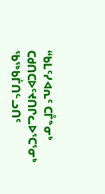“ᑲᒪᑦᓯᐊᕆᑦ ᑕᒤᓐᓂᒃ ᑕᑯᑎᑕᐅᑦᔪᑎᒋᓚᐅᕐᑕᕐᓂᒃ ᖃᖅᑲᒦᑎᓪᓗᑎᑦ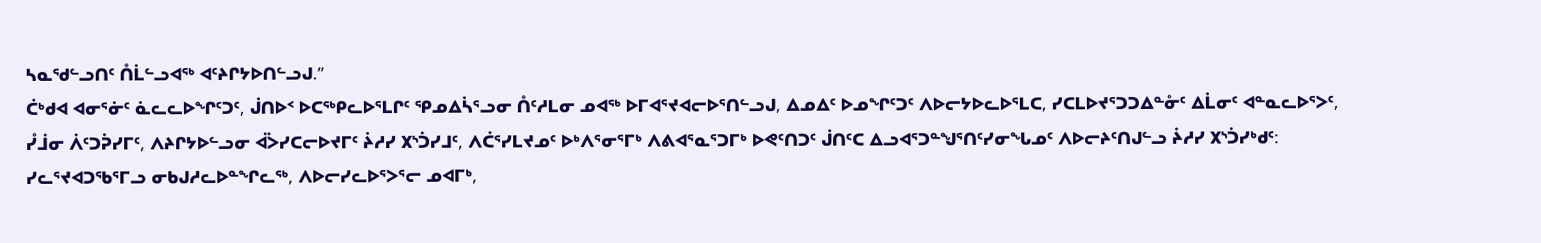ᓴᓇᖁᓪᓗᑎᑦ ᑍᒫᓪᓗᐊᖅ ᐊᑦᔨᒋᔭᐅᑎᓪᓗᒍ.”
ᑖᒃᑯᐊ ᐊᓂᕐᓃᑦ ᓈᓚᓚᐅᖏᑦᑐᑦ, ᒎᑎᐅᑉ ᐅᑕᖅᑭᓚᐅᕐᒪᒋᑦ ᕿᓄᐃᓵᕐᓗᓂ ᑍᑦᓱᒪᓂ ᓄᐊᖅ ᐅᒥᐊᕐᔪᐊᓕᐅᕐᑎᓪᓗᒍ, ᐃᓄᐃᑦ ᐅᓄᖏᑦᑐᑦ ᐱᐅᓕᔭᐅᓚᐅᕐᒪᑕ, ᓯᑕᒪᐅᔪᕐᑐᑐᐃᓐᓁᑦ ᐃᒫᓂᑦ ᐊᓐᓇᓚᐅᕐᐳᑦ,
ᓮᒨᓂ ᐲᑦᑐᕉᓯᒥᑦ, ᐱᔨᒋᔭᐅᓪᓗᓂ ᐋᐴᓯᑕᓕᐅᔪᒥᑦ ᔩᓱᓯ ᙭ᔅᑑᓯᒧᑦ, ᐱᑖᕐᓯᒪᔪᓄᑦ ᐅᒃᐱᕐᓂᕐᒥᒃ ᐱᕕᐊᕐᓇᕐᑐᒥᒃ ᐅᕙᑦᑎᑐᑦ ᒎᑎᑦᑕ ᐃᓗᐊᕐᑐᓐᖑᕐᑎᑦᓯᓂᖓᓄᑦ ᐱᐅᓕᔨᑦᑎᒍᓪᓗ ᔩᓱᓯ ᙭ᔅᑑᓯᒃᑯᑦ:
ᓯᓚᕐᔪᐊᑐᖃᕐᒥᓗ ᓂᑲᒍᓱᓚᐅᓐᖏᓚᖅ, ᐱᐅᓕᓯᓚᐅᕐᐳᕐᓕ ᓄᐊᒥᒃ,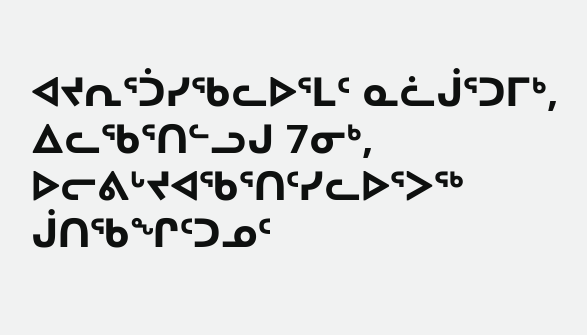ᐊᔪᕆᕐᑑᓯᖃᓚᐅᕐᒪᑦ ᓇᓛᒎᕐᑐᒥᒃ, ᐃᓚᖃᕐᑎᓪᓗᒍ 7ᓂᒃ, ᐅᓕᕕᒡᔪᐊᖃᕐᑎᑦᓯᓚᐅᕐᐳᖅ ᒎᑎᖃᖏᑦᑐᓄᑦ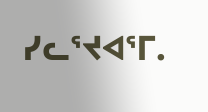ᓯᓚᕐᔪᐊᕐᒥ.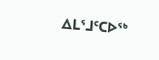ᐃᒪᕐᒧᑦᑕᐅᖅ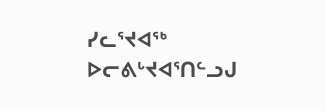ᓯᓚᕐᔪᐊᖅ ᐅᓕᕕᒡᔪᐊᕐᑎᓪᓗᒍ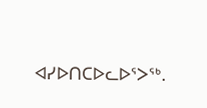ᐊᓯᐅᑎᑕᐅᓚᐅᕐᐳᖅ.